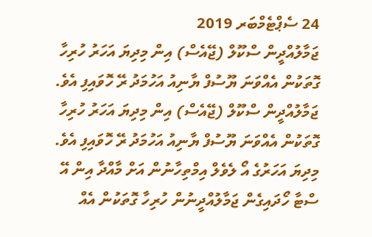24 ސެޕްޓެމްބަރ 2019
ޖަމާލުއްދީން ސްކޫލް (ޖޭއެސް) އިން މިދިޔަ އަހަރު ހުރިހާ ގޮތަކުން އެއްވަނަ ޔޫސުފް ޔާނިއު އަހުމަދު ރޭ ހޮވައިފި އެވެ.
ޖަމާލުއްދީން ސްކޫލް (ޖޭއެސް) އިން މިދިޔަ އަހަރު ހުރިހާ ގޮތަކުން އެއްވަނަ ޔޫސުފް ޔާނިއު އަހުމަދު ރޭ ހޮވައިފި އެވެ.
މިދިޔަ އަހަރުގެ އޯ ލެވެލް އިމްތިހާނުން އަށް މާއްދާ އިން އޭ ސްޓާ ހޯދައިގެން ޖަމާލުއްދީނުން ހުރިހާ ގޮތަކުން އެއް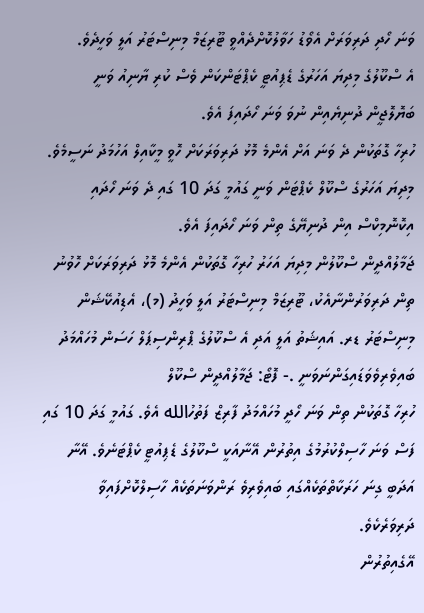ވަނަ ހޯދި ދަރިވަރަށް އެވޯޑު ހަވާލުކޮށްދެއްވީ ޓޫރިޒަމް މިނިސްޓަރު އަލީ ވަހީދެވެ.
އެ ސްކޫލުގެ މިދިޔަ އަހަރުގެ ޑެޕިއުޓީ ކެޕްޓަންކަން ވެސް ކުރި ޔާނިއު ވަނީ ބަޔޮލޮޖީން ދުނިޔެއިން ނުވަ ވަނަ ހޯދައިފަ އެވެ.
ހުރިހާ ގޮތަކުން ދެ ވަނަ އަށް އެންމެ މޮޅު ދަރިވަރަކަށް ހޮވީ މީކާއިލް އަހުމަދު ނަސީމެވެ. މިދިޔަ އަހަރުގެ ސްކޫލް ކެޕްޓަން ވަނީ ގައުމީ ގަދަ 10 ގައި ދެ ވަނަ ހޯދައި އިކޮނޮމިކްސް އިން ދުނިޔޭގެ ތިން ވަނަ ހޯދައިފަ އެވެ.
ޖަމާލުއްދީން ސްކޫލުން މިދިޔަ އަހަރު ހުރިހާ ގޮތަކުން އެންމެ މޮޅު ދަރިވަރަކަށް ހޮވުނު ތިން ދަރިވަރުންނާއެކު، ޓޫރިޒަމް މިނިސްޓަރު އަލީ ވަހީދު (މ)، އެޑިއުކޭޝަން މިނިސްޓަރު ޑރ. އައިޝަތު އަލީ އަދި އެ ސްކޫލުގެ ޕްރިންސިޕަލް ހަސަން މުހައްމަދު ބައިވެރިވެވަޑައިގަންނަވަނީ .- ފޮޓޯ: ޖަމާލުއްދީން ސްކޫލް
ހުރިހާ ގޮތަކުން ތިން ވަނަ ހޯދީ މުހައްމަދު ފާރިޒް ފަތުހުالله އެވެ. ގައުމީ ގަދަ 10 ގައި ފަސް ވަނަ ހާސިލްކުރުމުގެ އިތުރުން އޭނާއަކީ ސްކޫލުގެ ޑެޕިއުޓީ ކެޕްޓަނެވެ. އޭނާ އަދަބީ ގިނަ ހަރަކާތްތަކެއްގައި ބައިވެރިވެ ރަންވަނަތަކެއް ހާސިލްކޮށްފައިވާ ދަރިވަރެކެވެ.
އޭގެއިތުރުން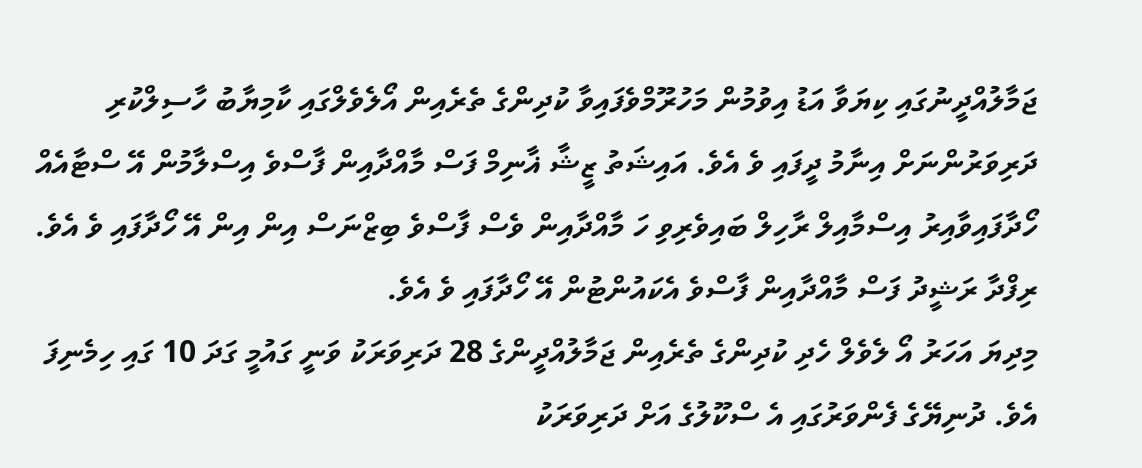ޖަމާލުއްދީނުގައި ކިޔަވާ އަޑު އިވުމުން މަހުރޫމްވެފައިވާ ކުދިންގެ ތެރެއިން އޯލެވެލްގައި ކާމިޔާބު ހާސިލްކުރި ދަރިވަރުންނަށް އިނާމު ދީފައި ވެ އެވެ. އައިޝަތު ޒީޝާ ޣާނިމް ފަސް މާއްދާއިން ފާސްވެ އިސްލާމުން އޭ ސްޓާއެއް ހޯދާފައިވާއިރު އިސްމާއިލް ރާހިލް ބައިވެރިވި ހަ މާއްދާއިން ވެސް ފާސްވެ ބިޒްނަސް އިން އިން އޭ ހޯދާފައި ވެ އެވެ. ރިފްދާ ރަޝީދު ފަސް މާއްދާއިން ފާސްވެ އެކައުންޓުން އޭ ހޯދާފައި ވެ އެވެ.
މިދިޔަ އަހަރު އޯ ލެވެލް ހެދި ކުދިންގެ ތެރެއިން ޖަމާލުއްދީންގެ 28 ދަރިވަރަކު ވަނީ ގައުމީ ގަދަ 10 ގައި ހިމެނިފަ އެވެ. ދުނިޔޭގެ ފެންވަރުގައި އެ ސްކޫލުގެ އަށް ދަރިވަރަކު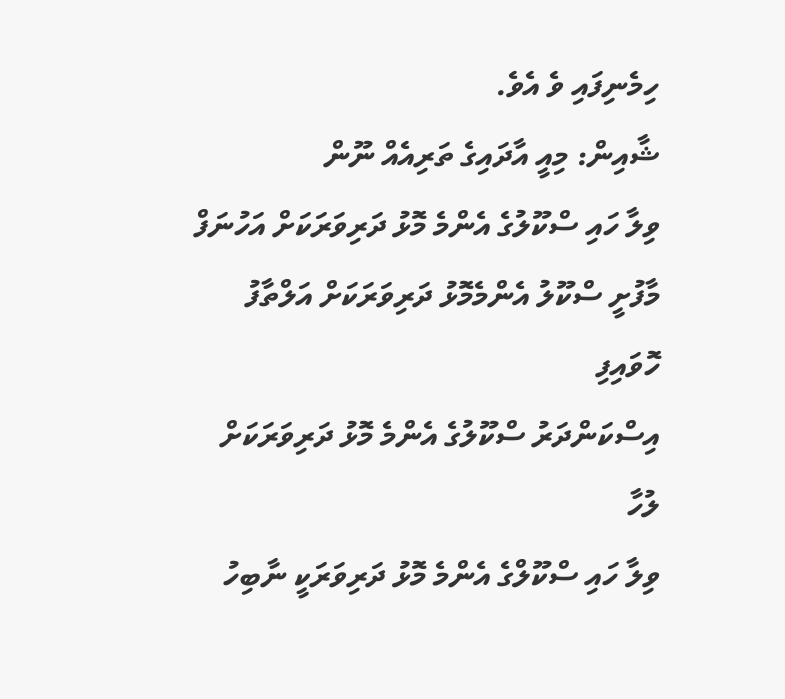ހިމެނިފައި ވެ އެވެ.
ޝާއިން: މިއީ އާދައިގެ ތަރިއެއް ނޫން
ވިލާ ހައި ސްކޫލުގެ އެންމެ މޮޅު ދަރިވަރަކަށް އަހުނަފް
މާފުށީ ސްކޫލު އެންމެމޮޅު ދަރިވަރަކަށް އަލްތާފު ހޮވައިފި
އިސްކަންދަރު ސްކޫލުގެ އެންމެ މޮޅު ދަރިވަރަކަށް ލުހާ
ވިލާ ހައި ސްކޫލްގެ އެންމެ މޮޅު ދަރިވަރަކީ ނާބިހު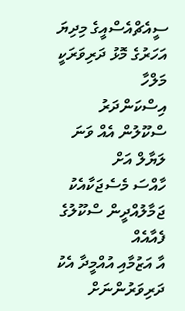ސީއެޗްއެސްއީގެ މިދިޔަ އަހަރުގެ މޮޅު ދަރިވަރަކީ މަލްހާ
އިސްކަންދަރު ސްކޫލުން އެއް ވަނަ ލަޔާލް އަށް
ހާއްސަ މެސެޖަކާއެކު ޖަމާލުއްދީން ސްކޫލުގެ ފެއާއެއް
އާ އަޒުމާއި އުއްމީދާ އެކު ދަރިވަރުންނަށް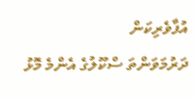އުފާވެރިކަން
ދަރުމަވަންތަ ސްކޫލުގެ އެންމެ މޮޅު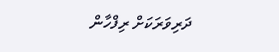ދަރިވަރަކަށް ރިފްހާން